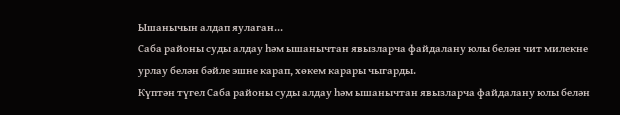Ышанычын алдап яулаган...
Саба районы суды алдау һәм ышанычтан явызларча файдалану юлы белән чит милекне урлау белән бәйле эшне карап, хөкем карары чыгарды.
Күптән түгел Саба районы суды алдау һәм ышанычтан явызларча файдалану юлы белән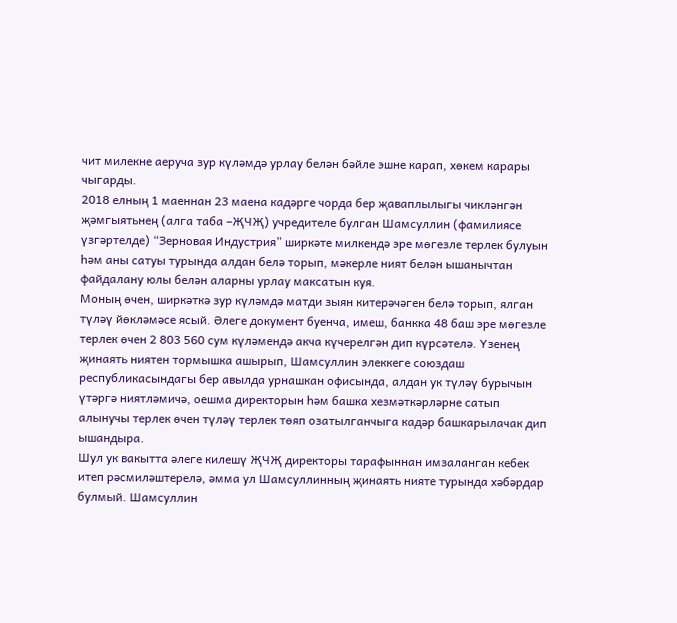чит милекне аеруча зур күләмдә урлау белән бәйле эшне карап, хөкем карары чыгарды.
2018 елның 1 маеннан 23 маена кадәрге чорда бер җаваплылыгы чикләнгән җәмгыятьнең (алга таба –ҖЧҖ) учредителе булган Шамсуллин (фамилиясе үзгәртелде) “Зерновая Индустрия” ширкәте милкендә эре мөгезле терлек булуын һәм аны сатуы турында алдан белә торып, мәкерле ният белән ышанычтан файдалану юлы белән аларны урлау максатын куя.
Моның өчен, ширкәткә зур күләмдә матди зыян китерәчәген белә торып, ялган түләү йөкләмәсе ясый. Әлеге документ буенча, имеш, банкка 48 баш эре мөгезле терлек өчен 2 803 560 сум күләмендә акча күчерелгән дип күрсәтелә. Үзенең җинаять ниятен тормышка ашырып, Шамсуллин элеккеге союздаш республикасындагы бер авылда урнашкан офисында, алдан ук түләү бурычын үтәргә ниятләмичә, оешма директорын һәм башка хезмәткәрләрне сатып алынучы терлек өчен түләү терлек төяп озатылганчыга кадәр башкарылачак дип ышандыра.
Шул ук вакытта әлеге килешү ҖЧҖ директоры тарафыннан имзаланган кебек итеп рәсмиләштерелә, әмма ул Шамсуллинның җинаять нияте турында хәбәрдар булмый. Шамсуллин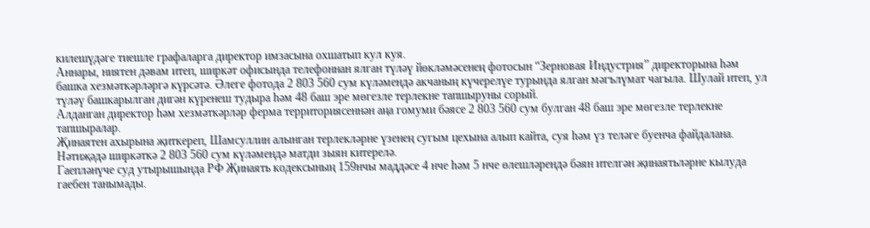килешүдәге тиешле графаларга директор имзасына охшатып кул куя.
Аннары, ниятен дәвам итеп, ширкәт офисында телефоннан ялган түләү йөкләмәсенең фотосын “Зерновая Индустрия” директорына һәм башка хезмәткәрләргә күрсәтә. Әлеге фотода 2 803 560 сум күләмендә акчаның күчерелүе турында ялган мәгълүмат чагыла. Шулай итеп, ул түләү башкарылган дигән күренеш тудыра һәм 48 баш эре мөгезле терлекне тапшыруны сорый.
Алданган директор һәм хезмәткәрләр ферма территориясеннән аңа гомуми бәясе 2 803 560 сум булган 48 баш эре мөгезле терлекне тапшыралар.
Җинаятен ахырына җиткереп, Шамсуллин алынган терлекләрне үзенең сугым цехына алып кайта, суя һәм үз теләге буенча файдалана. Нәтиҗәдә ширкәткә 2 803 560 сум күләмендә матди зыян китерелә.
Гаепләнүче суд утырышында РФ Җинаять кодексының 159нчы маддәсе 4 нче һәм 5 нче өлешләрендә бәян ителгән җинаятьләрне кылуда гаебен танымады.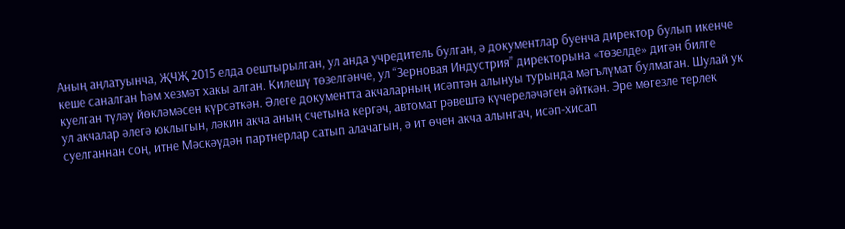Аның аңлатуынча, ҖЧҖ 2015 елда оештырылган, ул анда учредитель булган, ә документлар буенча директор булып икенче кеше саналган һәм хезмәт хакы алган. Килешү төзелгәнче, ул “Зерновая Индустрия” директорына «төзелде» дигән билге куелган түләү йөкләмәсен күрсәткән. Әлеге документта акчаларның исәптән алынуы турында мәгълүмат булмаган. Шулай ук ул акчалар әлегә юклыгын, ләкин акча аның счетына кергәч, автомат рәвештә күчереләчәген әйткән. Эре мөгезле терлек суелганнан соң, итне Мәскәүдән партнерлар сатып алачагын, ә ит өчен акча алынгач, исәп-хисап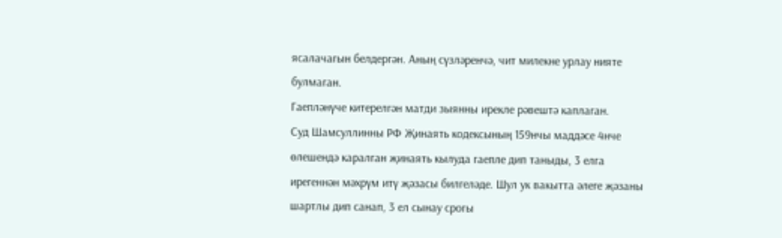ясалачагын белдергән. Аның сүзләренчә, чит милекне урлау нияте булмаган.
Гаепләнүче китерелгән матди зыянны ирекле рәвештә каплаган.
Суд Шамсуллинны РФ Җинаять кодексының 159нчы маддәсе 4нче өлешендә каралган җинаять кылуда гаепле дип таныды, 3 елга ирегеннән мәхрүм итү җәзасы билгеләде. Шул ук вакытта әлеге җәзаны шартлы дип санап, 3 ел сынау срогы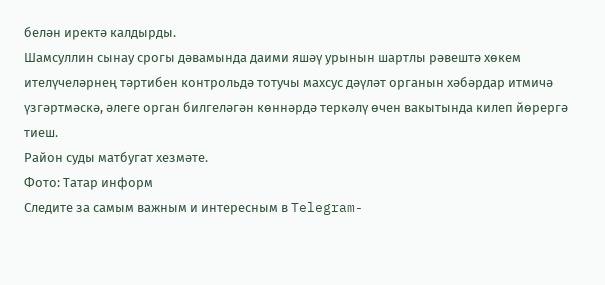белән иректә калдырды.
Шамсуллин сынау срогы дәвамында даими яшәү урынын шартлы рәвештә хөкем ителүчеләрнең тәртибен контрольдә тотучы махсус дәүләт органын хәбәрдар итмичә үзгәртмәскә, әлеге орган билгеләгән көннәрдә теркәлү өчен вакытында килеп йөрергә тиеш.
Район суды матбугат хезмәте.
Фото: Татар информ
Следите за самым важным и интересным в Telegram-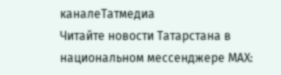каналеТатмедиа
Читайте новости Татарстана в национальном мессенджере MАХ: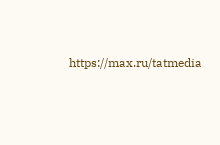https://max.ru/tatmedia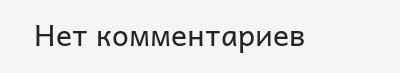Нет комментариев